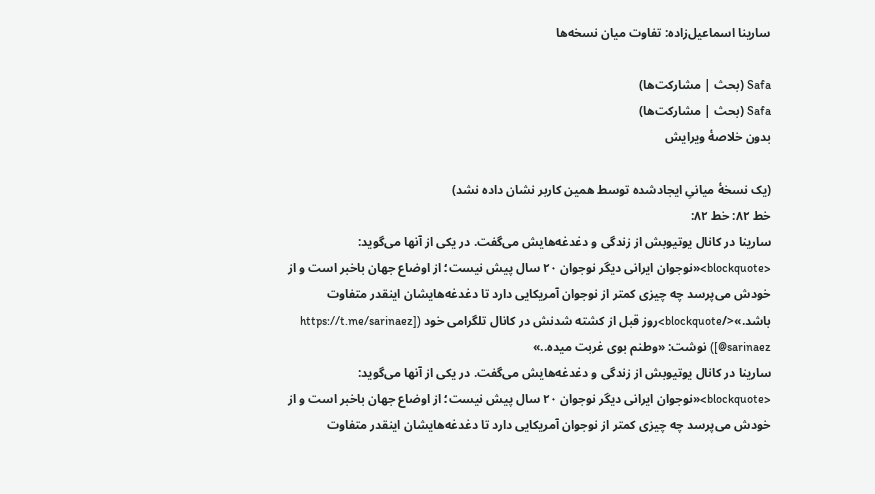سارینا اسماعیل‌زاده: تفاوت میان نسخه‌ها

Safa (بحث | مشارکت‌ها)
Safa (بحث | مشارکت‌ها)
بدون خلاصۀ ویرایش

(یک نسخهٔ میانیِ ایجادشده توسط همین کاربر نشان داده نشد)
خط ۸۲: خط ۸۲:
سارینا در کانال یوتیوبش از زندگی و دغدغه‌هایش می‌گفت. در یکی از آنها می‌گوید: <blockquote>«نوجوان ایرانی دیگر نوجوان ۲۰ سال پیش نیست؛ از اوضاع جهان باخبر است و از خودش می‌پرسد چه چیزی کمتر از نوجوان آمریکایی دارد تا دغدغه‌هایشان اینقدر متفاوت باشد.»</blockquote>روز قبل از کشته شدنش در کانال تلگرامی خود ([https://t.me/sarinaez @sarinaez]) نوشت: «وطنم بوی غربت میده..»
سارینا در کانال یوتیوبش از زندگی و دغدغه‌هایش می‌گفت. در یکی از آنها می‌گوید: <blockquote>«نوجوان ایرانی دیگر نوجوان ۲۰ سال پیش نیست؛ از اوضاع جهان باخبر است و از خودش می‌پرسد چه چیزی کمتر از نوجوان آمریکایی دارد تا دغدغه‌هایشان اینقدر متفاوت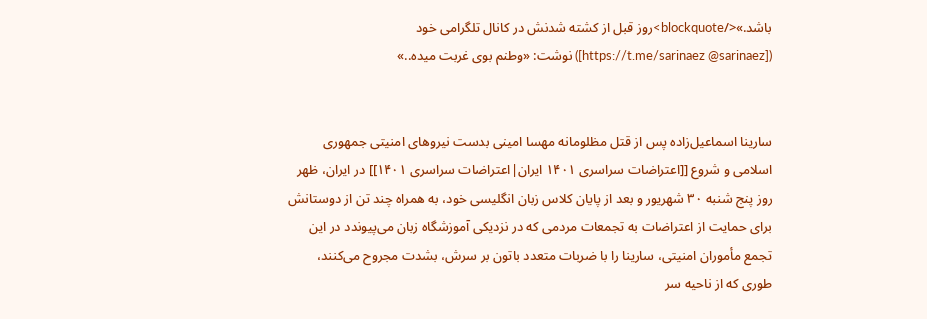باشد.»</blockquote>روز قبل از کشته شدنش در کانال تلگرامی خود ([https://t.me/sarinaez @sarinaez]) نوشت: «وطنم بوی غربت میده..»


سارینا اسماعیل‌زاده پس از قتل مظلومانه مهسا امینی بدست نیروهای امنیتی جمهوری اسلامی و شروع [[اعتراضات سراسری ۱۴۰۱ ایران|اعتراضات سراسری ۱۴۰۱]] در ایران، ظهر روز پنج شنبه ۳۰ شهریور و بعد از پایان کلاس زبان انگلیسی خود، به همراه چند تن از دوستانش برای حمایت از اعتراضات به تجمعات مردمی که در نزدیکی آموزشگاه زبان می‌پیوندد در این تجمع مأموران امنیتی، سارینا را با ضربات متعدد باتون بر سرش، بشدت مجروح می‌کنند، طوری که از ناحیه سر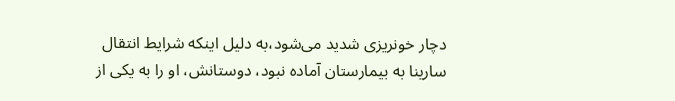دچار خونریزی شدید می‌شود،به دلیل اینکه شرایط انتقال سارینا به بیمارستان آماده نبود، دوستانش، او را به یکی از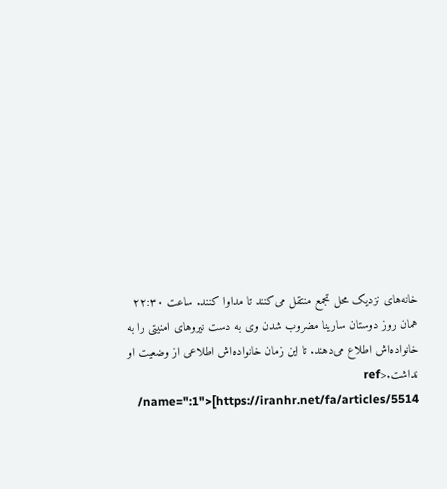خانه‌های نزدیک محل تجمع منتقل می‌کنند تا مداوا کنند. ساعت ۲۲:۳۰ همان روز دوستان سارینا مضروب شدن وی به دست نیروهای امنیتی را به خانواده‌اش اطلاع می‌دهند. تا این زمان خانواده‌اش اطلاعی از وضعیت او نداشت.<ref name=":1">[https://iranhr.net/fa/articles/5514/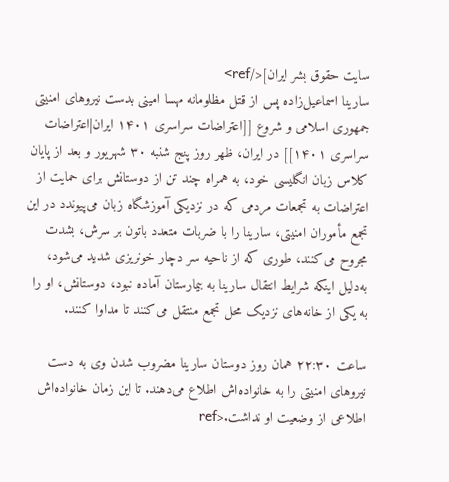سایت حقوق‌ بشر ایران]</ref>
سارینا اسماعیل‌زاده پس از قتل مظلومانه مهسا امینی بدست نیروهای امنیتی جمهوری اسلامی و شروع [[اعتراضات سراسری ۱۴۰۱ ایران|اعتراضات سراسری ۱۴۰۱]] در ایران، ظهر روز پنج شنبه ۳۰ شهریور و بعد از پایان کلاس زبان انگلیسی خود، به همراه چند تن از دوستانش برای حمایت از اعتراضات به تجمعات مردمی که در نزدیکی آموزشگاه زبان می‌پیوندد در این تجمع مأموران امنیتی، سارینا را با ضربات متعدد باتون بر سرش، بشدت مجروح می‌کنند، طوری که از ناحیه سر دچار خونریزی شدید می‌شود، به‌دلیل اینکه شرایط انتقال سارینا به بیمارستان آماده نبود، دوستانش، او را به یکی از خانه‌های نزدیک محل تجمع منتقل می‌کنند تا مداوا کنند.

ساعت ۲۲:۳۰ همان روز دوستان سارینا مضروب شدن وی به دست نیروهای امنیتی را به خانواده‌اش اطلاع می‌دهند. تا این زمان خانواده‌اش اطلاعی از وضعیت او نداشت.<ref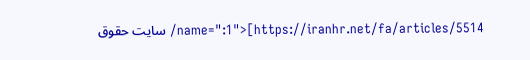name=":1">[https://iranhr.net/fa/articles/5514/ سایت حقوق‌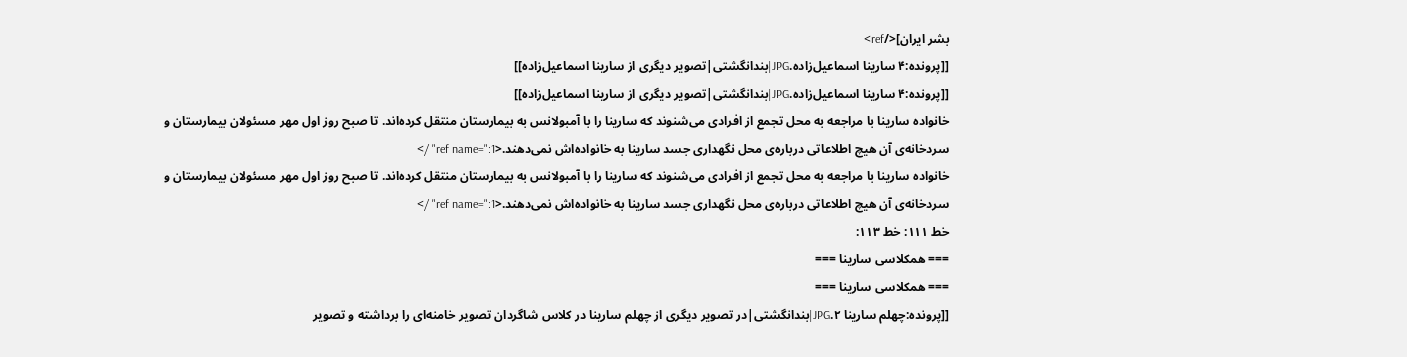بشر ایران]</ref>
[[پرونده:۴ سارینا اسماعیل‌زاده.JPG|بندانگشتی|تصویر دیگری از سارینا اسماعیل‌زاده]]
[[پرونده:۴ سارینا اسماعیل‌زاده.JPG|بندانگشتی|تصویر دیگری از سارینا اسماعیل‌زاده]]
خانواده سارینا با مراجعه به محل تجمع از افرادی می‌شنوند که سارینا را با آمبولانس به بیمارستان منتقل کرده‌اند. تا صبح روز اول مهر مسئولان بیمارستان و سردخانه‌ی آن هیچ اطلاعاتی درباره‌ی محل نگهداری جسد سارینا به خانواده‌اش نمی‌دهند.<ref name=":1" />
خانواده سارینا با مراجعه به محل تجمع از افرادی می‌شنوند که سارینا را با آمبولانس به بیمارستان منتقل کرده‌اند. تا صبح روز اول مهر مسئولان بیمارستان و سردخانه‌ی آن هیچ اطلاعاتی درباره‌ی محل نگهداری جسد سارینا به خانواده‌اش نمی‌دهند.<ref name=":1" />
خط ۱۱۱: خط ۱۱۳:
=== همکلاسی سارینا ===
=== همکلاسی سارینا ===
[[پرونده:چهلم سارینا ۲.JPG|بندانگشتی|در تصویر دیگری از چهلم سارینا در کلاس شاگردان تصویر خامنه‌ای را برداشته و تصویر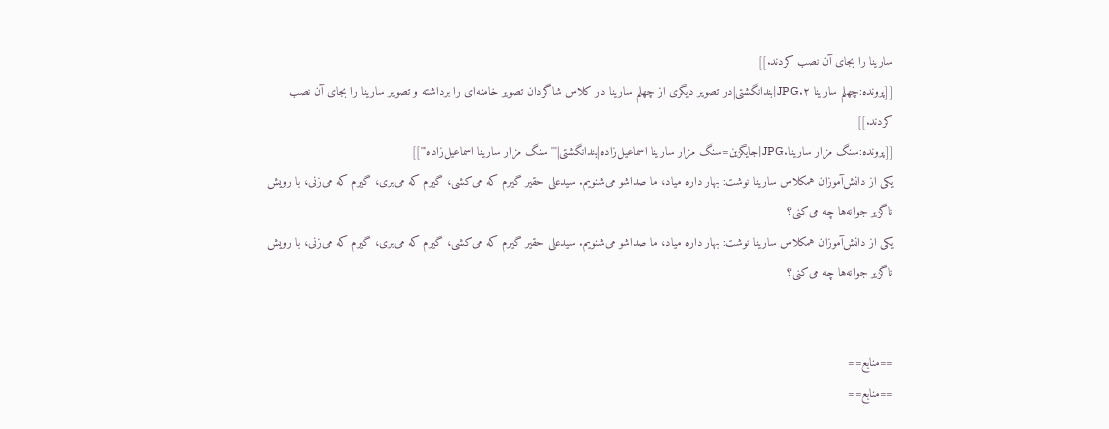سارینا را بجای آن نصب کردند.]]
[[پرونده:چهلم سارینا ۲.JPG|بندانگشتی|در تصویر دیگری از چهلم سارینا در کلاس شاگردان تصویر خامنه‌ای را برداشته و تصویر سارینا را بجای آن نصب کردند.]]
[[پرونده:سنگ مزار سارینا.JPG|جایگزین=سنگ مزار سارینا اسماعیل‌زاده|بندانگشتی|'''سنگ مزار سارینا اسماعیل‌زاده''']]
یکی از دانش‌آموزان همکلاس سارینا نوشت: بهار داره میاد، ما صداشو می‌شنویم. سیدعلی حقیر گیرم که می‌کشی، گیرم که می‌بری، گیرم که می‌زنی، با رویش ناگزیر جوانه‌ها چه می‌کنی؟
یکی از دانش‌آموزان همکلاس سارینا نوشت: بهار داره میاد، ما صداشو می‌شنویم. سیدعلی حقیر گیرم که می‌کشی، گیرم که می‌بری، گیرم که می‌زنی، با رویش ناگزیر جوانه‌ها چه می‌کنی؟


==منابع==
==منابع==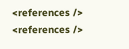<references />
<references />